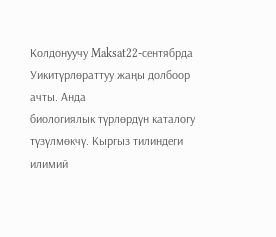Колдонуучу Maksat22-сентябрда Уикитүрлөраттуу жаңы долбоор ачты. Анда
биологиялык түрлөрдүн каталогу түзүлмөкчү. Кыргыз тилиндеги илимий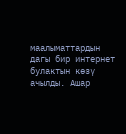маалыматтардын дагы бир интернет булактын көзү ачылды. Ашар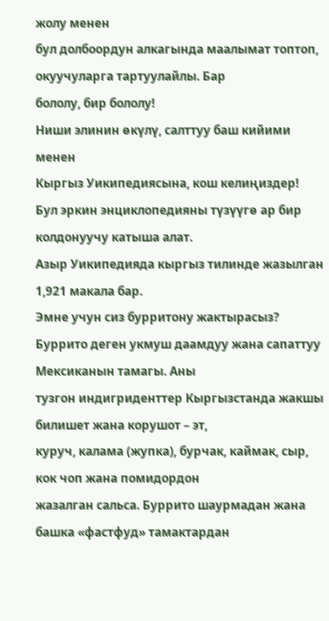жолу менен
бул долбоордун алкагында маалымат топтоп, окуучуларга тартуулайлы. Бар
бололу, бир бололу!
Ниши элинин өкүлү, салттуу баш кийими менен
Кыргыз Уикипедияcына, кош келиңиздер!
Бул эркин энциклопедияны түзүүгө ар бир колдонуучу катыша алат.
Азыр Уикипедияда кыргыз тилинде жазылган 1,921 макала бар.
Эмне учун сиз бурритону жактырасыз?
Буррито деген укмуш даамдуу жана сапаттуу Мексиканын тамагы. Аны
тузгон индигриденттер Кыргызстанда жакшы билишет жана корушот – эт,
куруч, калама (жупка), бурчак, каймак, сыр, кок чоп жана помидордон
жазалган сальса. Буррито шаурмадан жана башка «фастфуд» тамактардан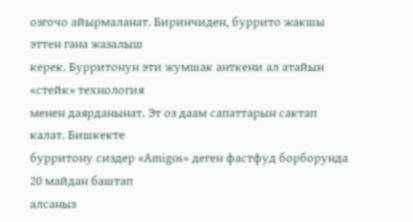озгочо айырмаланат. Биринчиден, буррито жакшы эттен гана жазалыш
керек. Бурритонун эти жумшак анткени ал атайын «стейк» технология
менен даярданынат. Эт оз даам сапаттарын сактап калат. Бишкекте
бурритону сиздер «Аmigos» деген фастфуд борборунда 20 майдан баштап
алсаныз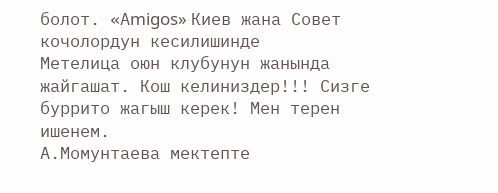болот. «Аmigos» Киев жана Совет кочолордун кесилишинде
Метелица оюн клубунун жанында жайгашат. Кош келиниздер!!! Сизге
буррито жагыш керек! Мен терен ишенем.
А.Момунтаева мектепте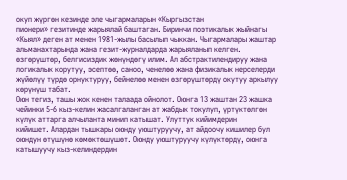окуп жүргөн кезинде эле чыгармаларын «Кыргызстан
пионери» гезитинде жарыялай баштаган. Биринчи поэтикалык жыйнагы
«Кыял» деген ат менен 1981-жылы басылып чыккан. Чыгармалары жаштар
альманахтарында жана гезит-журналдарда жарыяланып келген.
өзгөрүштөр, белгисиздик жөнүндөгү илим. Ал абстрактилендируу жана
логикалык корутуу, эсептөө, саноо, ченелөө жана физикалык нерселерди
жүйөлүү түрдө орнуктуруу, бейнелөө менен өзгөрүштөрдү окутуу аркылуу
көрүнүш табат.
Оюн тегиз, ташы жок кенен талаада ойнолот. Оюнга 13 жаштан 23 жашка
чейинки 5-6 кыз-келин жасалгаланган ат жабдык токулуп, үртүктөлгөн
күлүк аттарга алчыланта минип катышат. Улуттук кийимдерин
кийишет. Алардан тышкары оюнду уюштуруучу, ат айдоочу кишилер бул
оюндун өтүшүнө көмөктөшүшөт. Оюнду уюштуруучу күлүктөрдү, оюнга
катышуучу кыз-келиндердин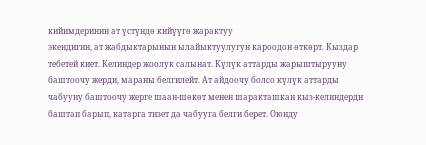кийимдеринин ат үстүндө кийүүгө жарактуу
экендигин, ат жабдыктарынын ылайыктуулугун кароодон өткөрт. Кыздар
тебетей киет. Келиндер жоолук салынат. Күлүк аттарды жарыштырууну
баштоочу жерди, мараны белгилейт. Ат айдоочу болсо күлүк аттарды
чабууну баштоочу жерге шаан-шөкөт менен шаракташкан кыз-келиндерди
баштап барып, катарга тизет да чабууга белги берет. Оюнду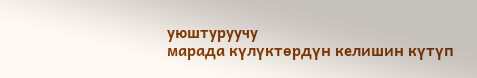уюштуруучу
марада күлүктөрдүн келишин күтүп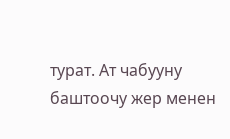турат. Ат чабууну баштоочу жер менен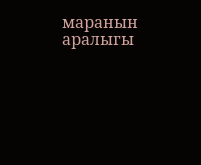маранын аралыгы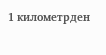1 километрден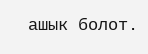ашык болот.